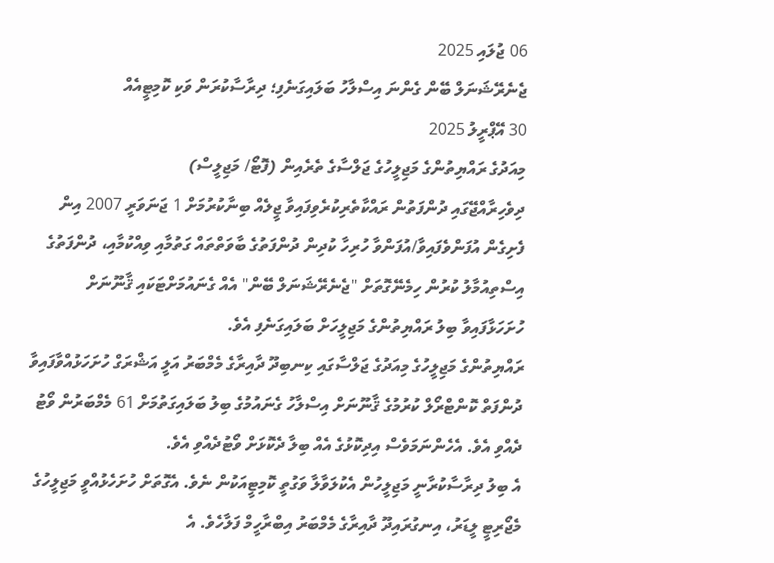06 ޖުލައި 2025
ޖެނެރޭޝަނަލް ބޭން ގެންނަ އިސްލާހު ބަލައިގަނެފި؛ ދިރާސާކުރަން ވަކި ކޮމިޓީއެއް
30 އޭޕްރީލު 2025
މިއަދުގެ ރައްޔިތުންގެ މަޖިލީހުގެ ޖަލްސާގެ ތެރެއިން (ފޮޓޯ/ މަޖިލީސް)
ދިވެހިރާއްޖޭގައި ދުންފަތުން ރައްކާތެރިކުރެވިފައިވާ ޖީލެއް ބިނާކުރުމަށް 1 ޖަނަވަރީ 2007 އިން ފެށިގެން އުފަންވެފައިވާ/އުފަންވާ ހުރިހާ ކުދިން ދުންފަތުގެ ބާވަތްތައް ގަތުމާއި ވިއްކުމާއި، ދުންފަތުގެ އިސްތިއުމާލު ކުރުން ހިމެނޭގޮތަށް "ޖެނެރޭޝަނަލް ބޭން" އެއް ގެނައުމަށްޓަކައި ޤާނޫނަށް ހުށަހަޅާފައިވާ ބިލު ރައްޔިތުންގެ މަޖިލީހަށް ބަލައިގަނެފި އެވެ.
ރައްޔިތުންގެ މަޖިލީހުގެ މިއަދުގެ ޖަލްސާގައި ކިނބިދޫ ދާއިރާގެ މެމްބަރު އަލީ އަޝްރަގް ހުށަހަޅުއްވާފައިވާ ދުންފަތް ކޮންޓްރޯލް ކުރުމުގެ ޤާނޫނަށް އިސްލާހު ގެނައުމުގެ ބިލު ބަލައިގަތުމަށް 61 މެމްބަރުން ވޯޓު ދެއްވި އެވެ. އެހެންނަމަވެސް އިދިކޮޅުގެ އެއް ބިލާ ދެކޮޅަށް ވޯޓުދެއްވި އެވެ.
އެ ބިލު ދިރާސާކުރާނީ މަޖިލީހުން އެކުލަވާލާ ވަގުތީ ކޮމިޓީއަކުން ނެވެ. އެގޮތަށް ހުށަހެޅުއްވީ މަޖިލީހުގެ މެޖޯރިޓީ ލީޑަރު، އިނގުރައިދޫ ދާއިރާގެ މެމްބަރު އިބްރާހީމް ފަލާހެވެ. އެ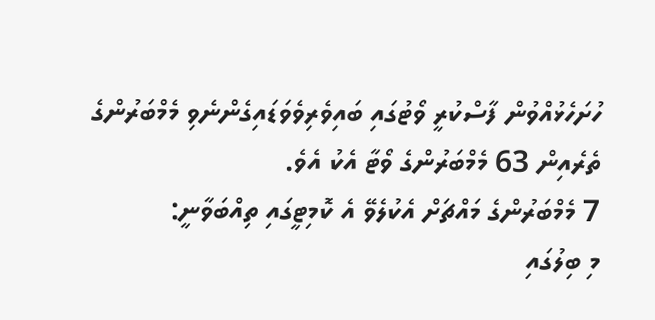ހުށަހެޅުއްވުން ފާސްކުރީ ވޯޓުގައި ބައިވެރިވެވަޑައިގެންނެވި މެމްބަރުންގެ ތެރެއިން 63 މެމްބަރުންގެ ވޯޓާ އެކު އެވެ.
7 މެމްބަރުންގެ މައްޗަށް އެކުލެވޭ އެ ކޮމިޓީގައި ތިއްބަވާނީ:
މި ބިލުގައި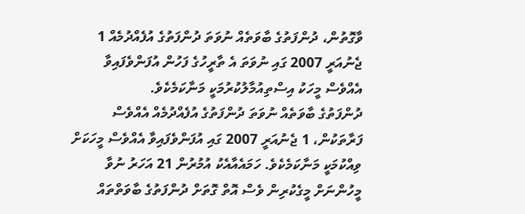ވާގޮތުން، ދުންފަތުގެ ބާވަތެއް ނުވަތަ ދުންފަތުގެ އުފެއްދުމެއް 1 ޖެނުއަރީ 2007 ގައި ނުވަތަ އެ ތާރީހުގެ ފަހުން އުފަންވެފައިވާ އެއްވެސް މީހަކު އިސްތިއުމާލުކުރުމަކީ މަނާކަމެކެވެ.
ދުންފަތުގެ ބާވަތެއް ނުވަތަ ދުންފަތުގެ އުފެއްދުމެއް އެއްވެސް ފަރާތަކުން، 1 ޖެނުއަރީ 2007 ގައި އުފަންވެފައިވާ އެއްވެސް މީހަކަށް ވިއްކުމަކީ މަނާކަމެކެވެ. ހަމައެއާއެކު އުމުރުން 21 އަހަރު ނުވާ މީހުންނަށް މީގެކުރިން ވެސް އޮތް ގޮތަށް ދުންފަތުގެ ބާވަތްތައް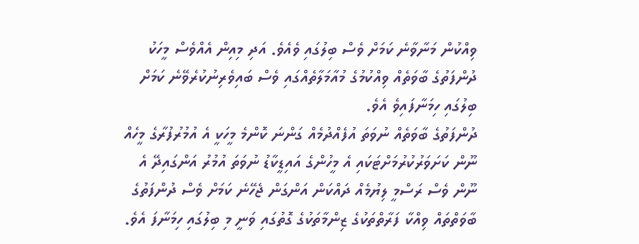ވިއްކުން މަނާވާނެ ކަމަށް ވެސް ބިލުގައި ވެއެވެ. އަދި މިއިން އެއްވެސް މީހަކު ދުންފަތުގެ ބާވަތެއް ވިއްކުމުގެ މުއާމަލާތެއްގައި ވެސް ބައިވެރިނުކުރެވޭނެ ކަމަށް ބިލުގައި ހިމަނާފައިވެ އެވެ.
ދުންފަތުގެ ބާވަތެއް ނުވަތަ އުފެއްދުމެއް ގަންނަ ކޮންމެ މީހަކީ އެ އުމުރުފުރާގެ މީހެއް ނޫން ކަށަވަރުކުރުމަށްޓަކައި އެ މީހުންގެ އައިޑީކާޑު ނުވަތަ އުމުރު އަންގައިދޭ އެ ނޫން ވެސް ރަސްމީ ލިޔުމެއް ދައްކަން އަންގަން ޖެހޭނެ ކަމަށް ވެސް ދުންފަތުގެ ބާވަތްތައް ވިއްކާ ފަރާތްތަކުގެ ޒިންމާތަކުގެ ގޮތުގައި ވަނީ މި ބިލުގައި ހިމަނާފަ އެވެ.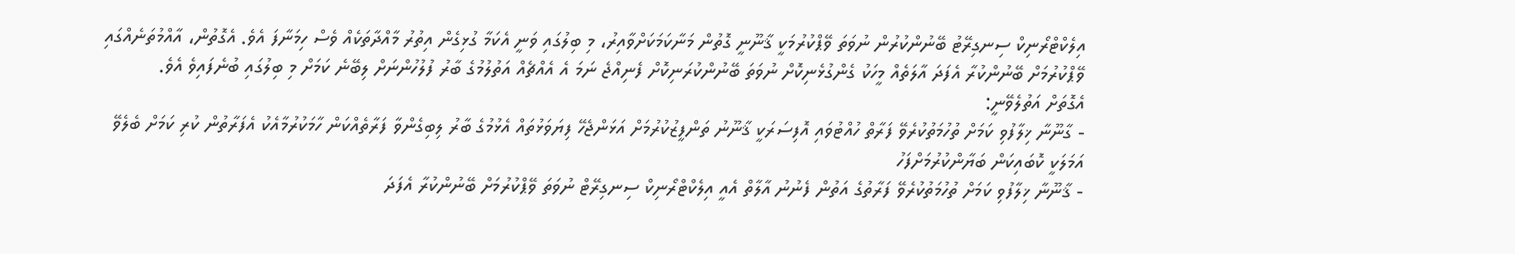އިލެކްޓްރޯނިކް ސިނގިރޭޓު ބޭނުންކުރުން ނުވަތަ ވޭޕްކުރުމަކީ ޤާނޫނީ ގޮތުން މަނާކަމަކަށްވާއިރު، މި ބިލުގައި ވަނީ އެކަމާ ގުޅިގެން އިތުރު މާއްދާތަކެއް ވެސް ހިމަނާފަ އެވެ. އެގޮތުން، އާއްމުތަނެއްގައި ވޭޕްކުރުމަށް ބޭނުންކުރާ އެފަދަ އާލަތެއް މީހަކު ގެންގުޅެނިކޮށް ނުވަތަ ބޭނުންކުރަނިކޮށް ފެނިއްޖެ ނަމަ އެ އެއްޗެއް އަތުލުމުގެ ބާރު ފުލުހުންނަށް ލިބޭނެ ކަމަށް މި ބިލުގައި ބުނެފައިވެ އެވެ.
އެގޮތަށް އަތުލެވޭނީ:
- ގާނޫނާ ޚިލާފުވި ކަމަށް ތުހުމަތުކުރެވޭ ފަރާތް ހުއްޓުވައި އޮފިސަރަކީ ޤާނޫނު ތަންފީޒުކުރުމަށް އަޅަންޖެހޭ ފިޔަވަޅުތައް އެޅުމުގެ ބާރު ލިބިގެންވާ ފަރާތެއްކަން ހާމަކުރުމާއެކު އެފަރާތުން ކުރި ކަމަށް ބެލެވޭ އަމަލަކީ ކޮބައިކަން ބަޔާންކުރުމަށްފަހު
- ޤާނޫނާ ޚިލާފުވި ކަމަށް ތުހުމަތުކުރެވޭ ފަރާތުގެ އަތުން ފެނުނު އާލާތް އެއީ އިލެކްޓްރޯނިކް ސިނގިރޭޓް ނުވަތަ ވޭޕްކުރުމަށް ބޭނުންކުރާ އެފަދަ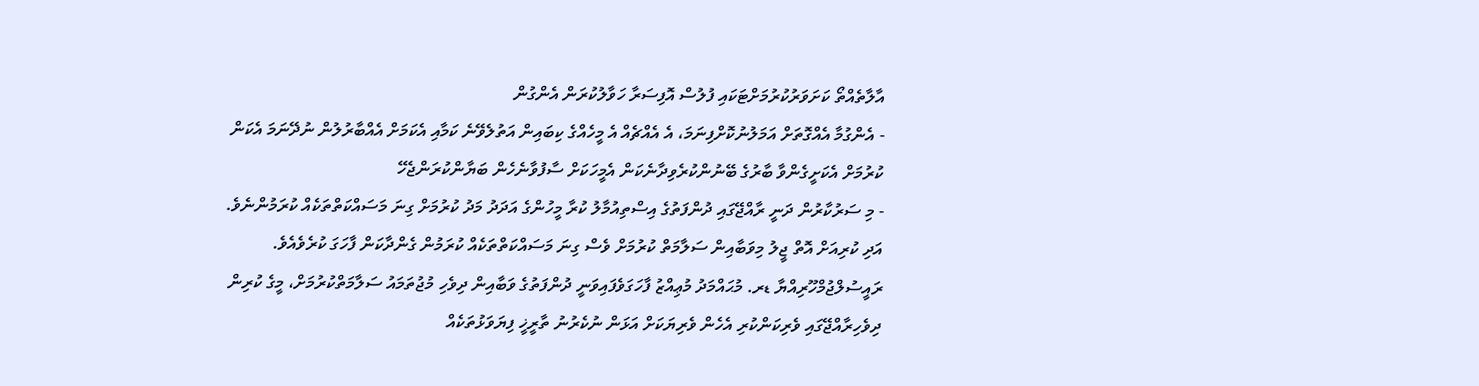އާލާތެއްތޯ ކަށަވަރުކުރުމަށްޓަކައި ފުލުސް އޮފިސަރާ ހަވާލުކުރަން އެންގުން
- އެންގުމާ އެއްގޮތަށް އަމަލުނުކޮށްފިނަމަ، އެ އެއްޗެއް އެ މީހެއްގެ ކިބައިން އަތުލެވޭނެ ކަމާއި އެކަމަށް އެއްބާރުލުން ނުދޭނަމަ އެކަން ކުރުމަށް އެކަށީގެންވާ ބާރުގެ ބޭނުންކުރެވިދާނެކަން އެމީހަކަށް ސާފުވާނެހެން ބަޔާންކުރަންޖެހޭ
- މި ސަރުކާރުން ދަނީ ރާއްޖޭގައި ދުންފަތުގެ އިސްތިއުމާލު ކުރާ މީހުންގެ އަދަދު މަދު ކުރުމަށް ގިނަ މަސައްކަތްތަކެއް ކުރަމުންނެވެ. އަދި ކުރިއަށް އޮތް ޖީލު މިވަބާއިން ސަލާމަތް ކުރުމަށް ވެސް ގިނަ މަސައްކަތްތަކެއް ކުރަމުން ގެންދާކަން ފާހަގަ ކުރެވެއެވެ.
ރައީސުލްޖުމްހޫރިއްޔާ ޑރ. މުޙައްމަދު މުޢިއްޒު ފާހަގަވެފައިވަނީ ދުންފަތުގެ ވަބާއިން ދިވެހި މުޖުތަމައު ސަލާމަތްކުރުމަށް، މީގެ ކުރިން ދިވެހިރާއްޖޭގައި ވެރިކަންކުރި އެހެން ވެރިޔަކަށް އަޅަން ނުކެރުނު ތާރީޚީ ފިޔަވަޅުތަކެއް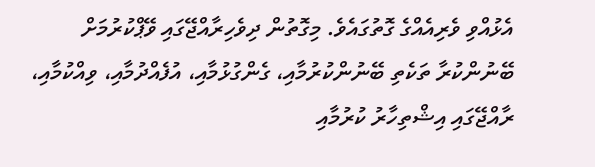އެޅުއްވި ވެރިއެއްގެ ގޮތުގައެވެ. މިގޮތުން ދިވެހިރާއްޖޭގައި ވޭޕްކުރުމަށް ބޭނުންކުރާ ތަކެތި ބޭނުންކުރުމާއި، ގެންގުޅުމާއި، އުފެއްދުމާއި، ވިއްކުމާއި، ރާއްޖޭގައި އިޝްތިހާރު ކުރުމާއި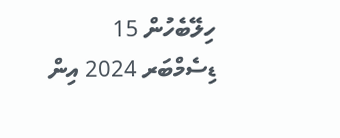ހިލޭބެހުން 15 ޑިސެމްބަރ 2024 އިން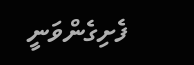ފެށިގެންވަނީ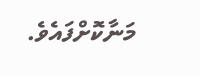މަނާކޮށްފައެވެ.